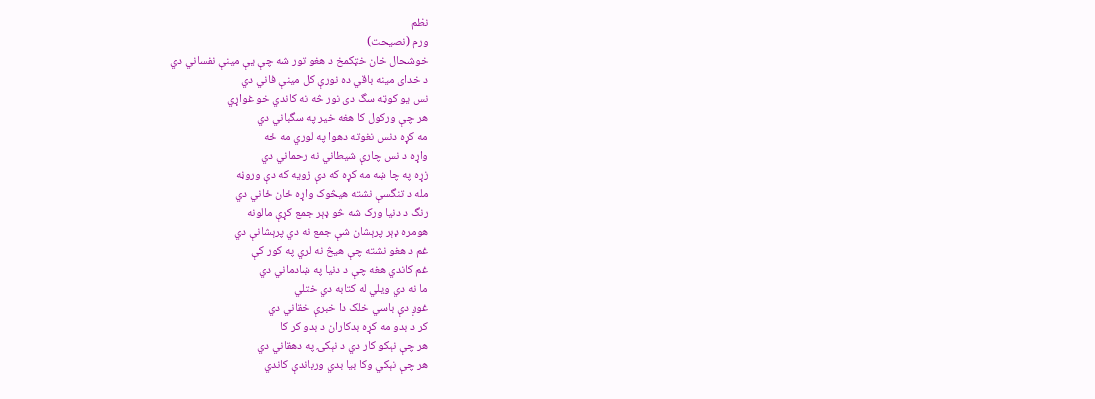نظم
ورم (نصيحت)
خوشحال خان خټکمخ د هغو تور شه چې يې مينې نفساني دي
د خدای مينه باقي ده نورې کل مينې فاني دي
نس يو کوټه سگ دی نور څه نه کاندي خو غواړي
هر چې ورکول کا هغه خير په سگباني دي
مه کړه دنس نغوته دهوا په لوري مه ځه
واړه د نس چارې شيطاني نه رحماني دي
زړه په چا ښه مه کړه که دې زويه که دې وروڼه
مله د تنگسې نشته هيڅوک واړه ځان ځاني دي
رنگ د دنيا ورک شه څو ډېر جمع کړې مالونه
هومره ډېر پرېشان شې جمع نه دي پرېشانې دي
غم د هغو نشته چې هيڅ نه لري په کور کې
غم کاندي هغه چې د دنيا په ښادماني دي
ما نه دي ويلي له کتابه دي ختلي
غوږ دې باسي خلک دا خبرې خقاني دي
کر د بدو مه کړه بدکاران د بدو کر کا
هر چې نېکو کار دي د نېکۍ په دهقاني دي
هر چې نېکي وکا بيا بدي ورباندې کاندي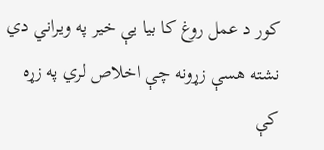کور د عمل روغ کا بيا يې خير په ويراني دي
نشته هسې زړونه چې اخلاص لري په زړه کې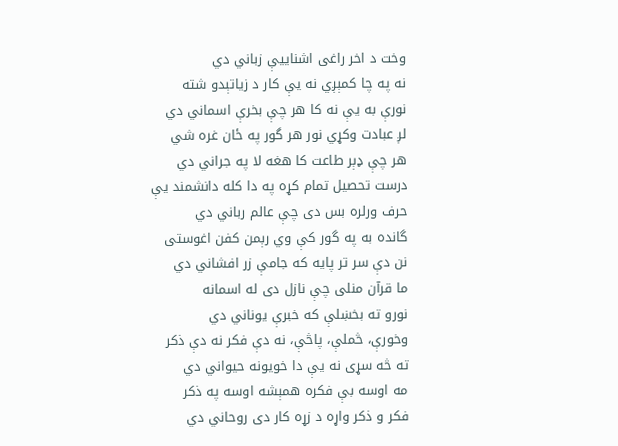وخت د اخر راغی اشناييې زباني دي
نه په چا کمېږي نه يې کار د زياتېدو شته
نورې به يې نه کا هر چې بخرې اسماني دي
لږ عبادت وکړي نور هر گور په ځان غره شي
هر چې ډېر طاعت کا هغه لا په جراني دي
درست تحصيل تمام کړه په دا کله دانشمند يې
حرف ورلره بس دی چې عالم رباني دي
گانده به په گور کې وي رېمن کفن اغوستی
نن دې سر تر پايه که جامې زر افشاني دي
ما قرآن منلی چې نازل دی له اسمانه
نورو ته بخښلې که خبرې يوناني دي
وخورې، څملې، پاڅې، نه دې فکر نه دې ذکر
ته څه سړی نه يې دا خويونه حيواني دي
مه اوسه بې فکره همېشه اوسه په ذکر
فکر و ذکر واړه د زړه کار دی روحاني دي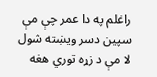راغلم په دا عمر چې مې سپين دسر ويښته شول
لا مې د زړه توري هغه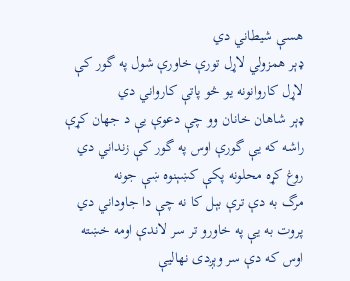هسې شيطاني دي
ډېر همزولي لاړل تورې خاورې شول په گور کې
لاړل کاروانونه يو څو پاتې کارواني دي
ډېر شاهان خانان وو چې دعوې يې د جهان کړې
راشه که يې گورې اوس په گور کې زنداني دي
روغ کړه محلونه پکې کښېنوه ښې جونه
مرگ به دې ترې بېل کا نه چې دا جاوداني دي
پروت به يې په خاورو تر سر لاندې اومه خښته
اوس که دې سر وېږدی نهاليې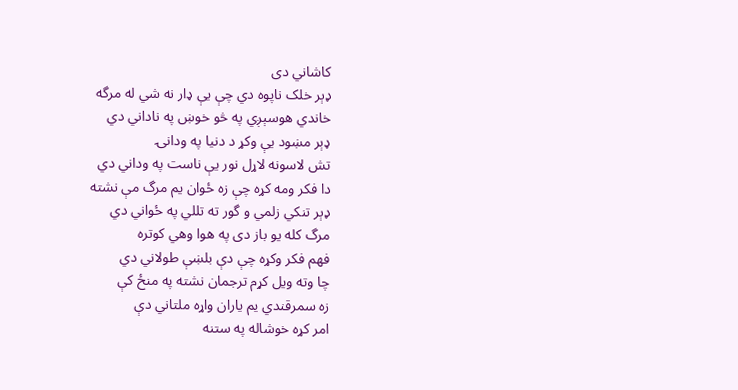کاشاني دی
ډېر خلک ناپوه دي چې يې ډار نه شي له مرگه
خاندي هوسېږي په څو خوښ په ناداني دي
ډېر مښود يې وکړ د دنيا په ودانۍ
تش لاسونه لاړل نور يې ناست په وداني دي
دا فکر ومه کړه چې زه ځوان يم مرگ مې نشته
ډېر تنکي زلمي و گور ته تللي په ځواني دي
مرگ کله يو باز دی په هوا وهي کوتره
فهم فکر وکړه چې دې بلښې طولاني دي
چا وته ويل کړم ترجمان نشته په منځ کې
زه سمرقندي يم ياران واړه ملتاني دې
امر کړه خوشاله په ستنه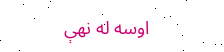اوسه له نهې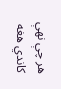هر چې نهې کاندي هغه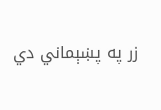زر په پښېماني دي